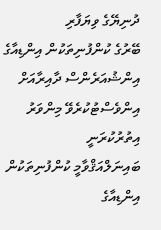ދުނިޔޭގެ ވިޔަފާރި
ބޭރުގެ ކުންފުނިތަކުން އިންޑިއާގެ އިންޝުއަރެންސް ދާއިރާއަށް އިންވެސްޓުކުރެވޭ މިންވަރު އިތުރުކުރަނީ
ބައިނަލްއަޤްވާމީ ކުންފުނިތަކުން އިންޑިއާގެ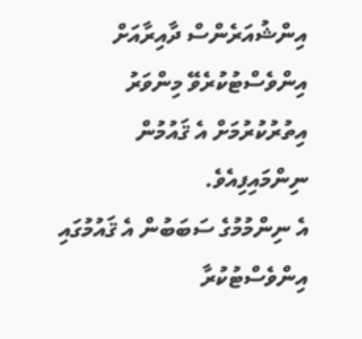އިންޝުއަރެންސް ދާއިރާއަށް އިންވެސްޓުކުރެވޭ މިންވަރު އިތުރުކުރުމަށް އެ ޤައުމުން ނިންމައިފިއެވެ.
އެ ނިންމުމުގެ ސަބަބުން އެ ޤައުމުގައި އިންވެސްޓުކުރާ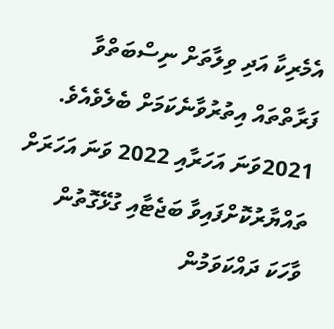އެމެރިކާ އަދި ވިލާތަށް ނިސްބަތްވާ ފަރާތްތައް އިތުރުވާނެކަމަށް ބެލެވެއެވެ.
2021ވަނަ އަހަރާއި 2022 ވަނަ އަހަރަށް ތައްޔާރުކޮށްފައިވާ ބަޖެޓާއި ގުޅޭގޮތުން ވާހަކަ ދައްކަވަމުން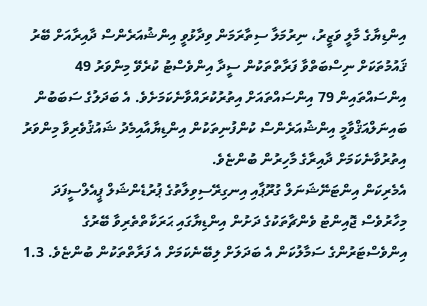އިންޑިޔާގެ މާލީ ވަޒީރު، ނިރުމަލާ ސިތާރަމަން ވިދާޅުވީ އިންޝުއަރެންސް ދާއިރާއަށް ބޭރު ޤައުމުތަކަށް ނިސްބަތްވާ ފަރާތްތަކުން ސީދާ އިންވެސްޓު ކުރެވޭ މިންވަރު 49 އިންސައްތައިން 79 އިންސައްތައަށް އިތުރުކުރައްވާނެކަމަށެވެ. އެ ބަދަލުގެ ސަބަބުން ބައިނަލްއަޤްވާމީ އިންޝުއަރެންސް ކުންފުނިތަކުން އިންޑިޔާއާއިމެދު ޝައުޤުވެރިވާ މިންވަރު އިތުރުވާނެކަމަށް ދާއިރާގެ މާހިރުން ބުންޏެވެ.
އެމެރިކަން އިންޓަނޭޝަނަލް ގުރޫޕާއި އިނގިރޭސިވިލާތުގެ ޕުރުޑެންޝަލް ޕީއެލްސީފަދަ މިހާރުވެސް ޖޮއިންޓު ވެންޗާތަކުގެ ދަށުން އިންޑިޔާގައި ޙަރަކާތްތެރިވާ ބޭރުގެ އިންވެސްޓަރުންގެ ސަމާލުކަން އެ ބަދަލަށް ލިބޭނެކަމަށް އެ ފަރާތްތަކުން ބުންޏެވެ. 1.3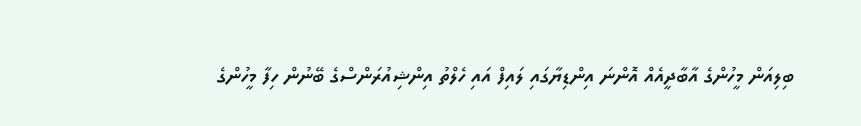ބިލިއަން މީހުންގެ އާބާދީއެއް އޮންނަ އިންޑިޔާގައި ލައިފް އައި ހެލްތު އިންޝިއުރަންސްގެ ބޭނުން ހިފާ މީހުންގެ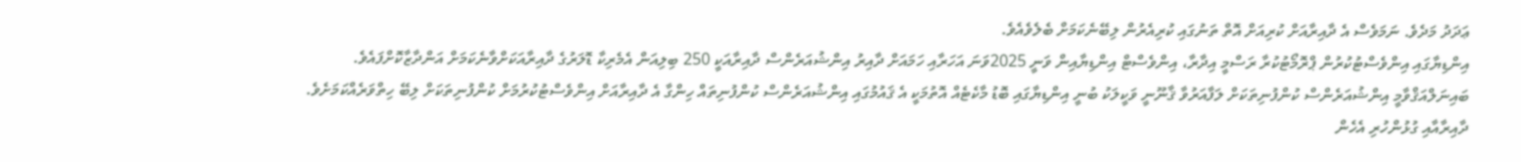ޢަދަދު މަދެވެ. ނަމަވެސް އެ ދާއިރާއަށް ކުރިއަށް އޮތް ތަނުގައި ކުރިއެރުން ލިބޭނެކަމަށް ބެލެވެއެވެ.
އިންޑިޔާގައި އިންވެސްޓުކުރުން ޕްރޮމޯޓުކުރާ ރަސްމީ އިދާރާ، އިންވެސްޓް އިންޑިޔާއިން ވަނީ 2025ވަނަ އަހަރާއި ހަމައަށް ދާއިރު އިންޝުއަރެންސް ދާއިރާއަކީ 250 ބިލިއަން އެމެރިކާ ޑޮލަރުގެ ދާއިރާއަކަށްވާނެކަމަށް އަންދާޒާކޮށްފައެވެ.
ބައިނަލްއަޤްވާމީ އިންޝުއަރެންސް ކުންފުނިތަކަށް ލަފާއަރުވާ ޤާނޫނީ ވަކީލަކު ބުނީ އިންޑިޔާގައި ބޮޑު މާކެޓެއް އޮތުމަކީ އެ ޤައުމުގައި އިންޝުއަރެންސް ކުންފުނިތައް ހިންގާ އެ ދާއިރާއަށް އިންވެސްޓުކުރުމަށް ކުންފުނިތަކަށް ލިބޭ ހިތްވަރެއްކަމަށެވެ.
ދާއިރާއާއި ގުޅުންހުރި އެހެން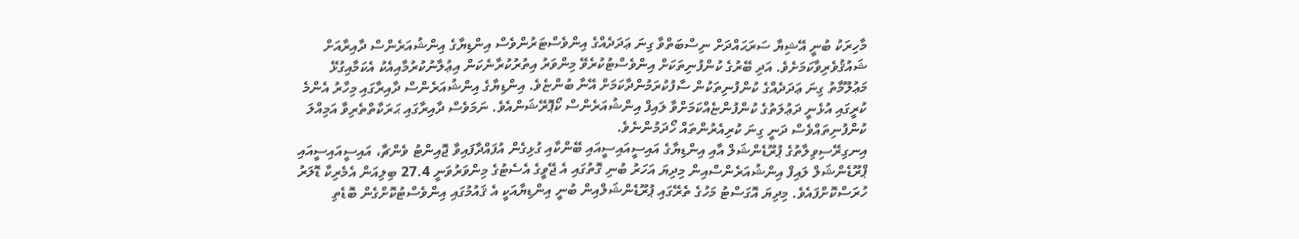މާހިރަކު ބުނީ އޭޝިޔާ ސަރަޙައްދަށް ނިސްބަތްވާ ގިނަ ޢަދަދެއްގެ އިންވެސްޓަރުންވެސް އިންޑިޔާގެ އިންޝުއަރެންސް ދާއިރާއަށް ޝައުޤުވެރިވާކަމަށެވެ. އަދި ބޭރުގެ ކުންފުނިތަކަށް އިންވެސްޓުކުރެވޭ މިންވަރު އިތުރުކުރާނެކަން އިޢުލާނުކުރުމާއިއެކު އެކަމާއިގުޅޭ މަޢުލޫމާތު ގިނަ ޢަދަދެއްގެ ކުންފުނިތަކުން ސާފުކުރަމުންދާކަމަށް އޭނާ ބުންޏެވެ. އިންޑިޔާގެ އިންޝުއަރެންސް ދާއިރާގައި މިހާރު އެންމެ ކުރީގައި އުޅެނީ ދަޢުލަތުގެ ކުންފުންޏެއްކަމަށްވާ ލައިފް އިންޝުއަރެންސް ކޯޕޮރޭޝަންއެވެ. ނަމަވެސް ދާއިރާގައި ޙަރަކާތްތެރިވާ އަމިއްލަ ކުންފުނިތައްވެސް ދަނީ ގިނަ ކުރިއެރުންތައް ހޯދަމުންނެވެ.
އިނގިރޭސިވިލާތުގެ ޕުރޫޑެންޝަލް އާއި އިންޑިޔާގެ އައިސީއައިސީއައި ބޭންކާއި ގުޅިގެން އުފައްދާފައިވާ ޖޮއިންޓު ވެންޗާ، އައިސީއައިސީއައި ޕްރޫޑެންޝަލް ލައިފް އިންޝުއަރެންސްއިން މިދިޔަ އަހަރު ބުނި ގޮތުގައި އެ ޖޭވީގެ އެސެޓުގެ މިންވަރުވަނީ 27.4 ބިލިއަން އެމެރިކާ ޑޮލަރު ހުރަސްކޮށްފައެވެ. މިދިޔަ އޮގަސްޓު މަހުގެ ތެރޭގައި ޕުރޫޑެންޝަލްއިން ބުނީ އިންޑިޔާއަކީ އެ ޤައުމުގައި އިންވެސްޓުކޮށްގެން ބޮޑެތި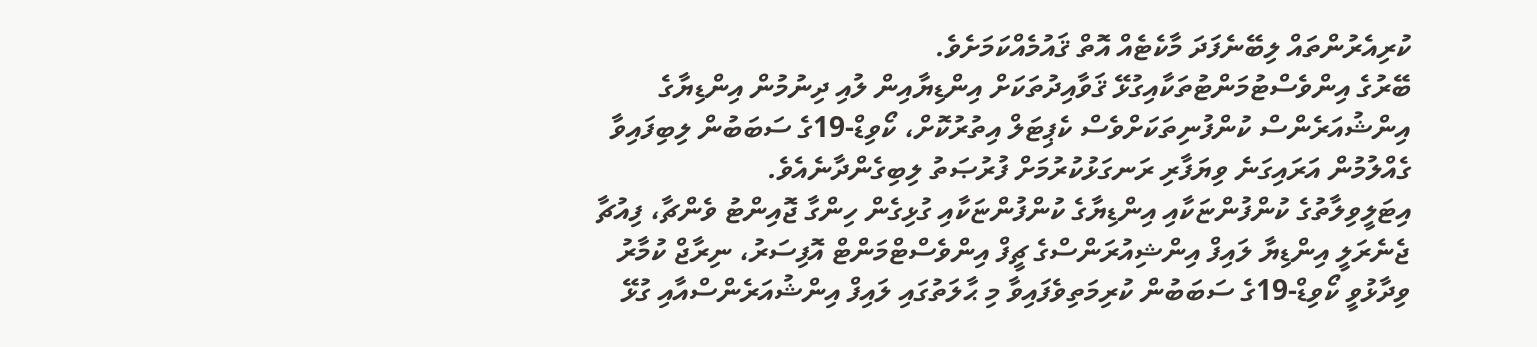ކުރިއެރުންތައް ލިބޭނެފަދަ މާކެޓެއް އޮތް ޤައުމެއްކަމަށެވެ.
ބޭރުގެ އިންވެސްޓުމަންޓުތަކާއިގުޅޭ ޤަވާއިދުތަކަށް އިންޑިޔާއިން ލުއި ދިނުމުން އިންޑިޔާގެ އިންޝުއަރެންސް ކުންފުނިތަކަށްވެސް ކެޕިޓަލް އިތުރުކޮށް، ކޯވިޑް-19ގެ ސަބަބުން ލިބިފައިވާ ގެއްލުމުން އަރައިގަނެ ވިޔަފާރި ރަނގަޅުކުރުމަށް ފުރުޞަތު ލިބިގެންދާނެއެވެ.
އިޓަލީވިލާތުގެ ކުންފުންޏަކާއި އިންޑިޔާގެ ކުންފުންޏަކާއި ގުޅިގެން ހިންގާ ޖޮއިންޓު ވެންޗާ، ފިއުޗާ ޖެނެރަލީ އިންޑިޔާ ލައިފް އިންޝިއުރަންސްގެ ޗީފް އިންވެސްޓްމަންޓް އޮފިސަރު، ނިރާޖް ކުމާރު ވިދާޅުވީ ކޯވިޑް-19ގެ ސަބަބުން ކުރިމަތިވެފައިވާ މި ޙާލަތުގައި ލައިފް އިންޝުއަރެންސްއާއި ގުޅޭ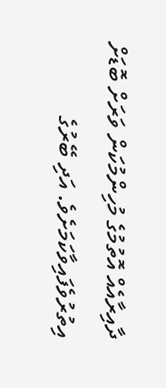ދާއިރާއެއް އޮތުމުގެ މުހިންމުކަން ވަރަށް ބޮޑަށް އިތުރުވެފައިވާކަމަށެވެ. އަދި ބޭރުގެ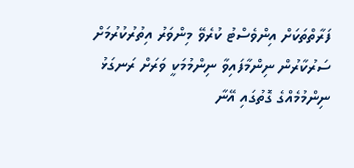ފަރާތްތަކަށް އިންވެސްޓު ކުރެވޭ މިންވަރު އިތުރުކުރުމަށް ސަރުކާރުން ނިންމާފައިވާ ނިންމުމަކީ ވަރަށް ރަނގަޅު ނިންމުމެއްގެ ގޮތުގައި އޭނާ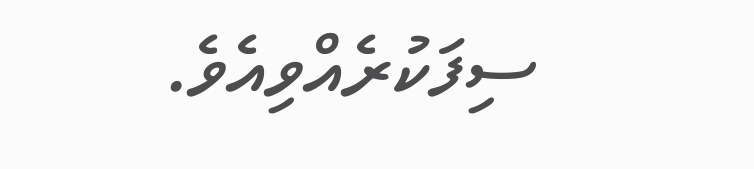ސިފަކުރެއްވިއެވެ.